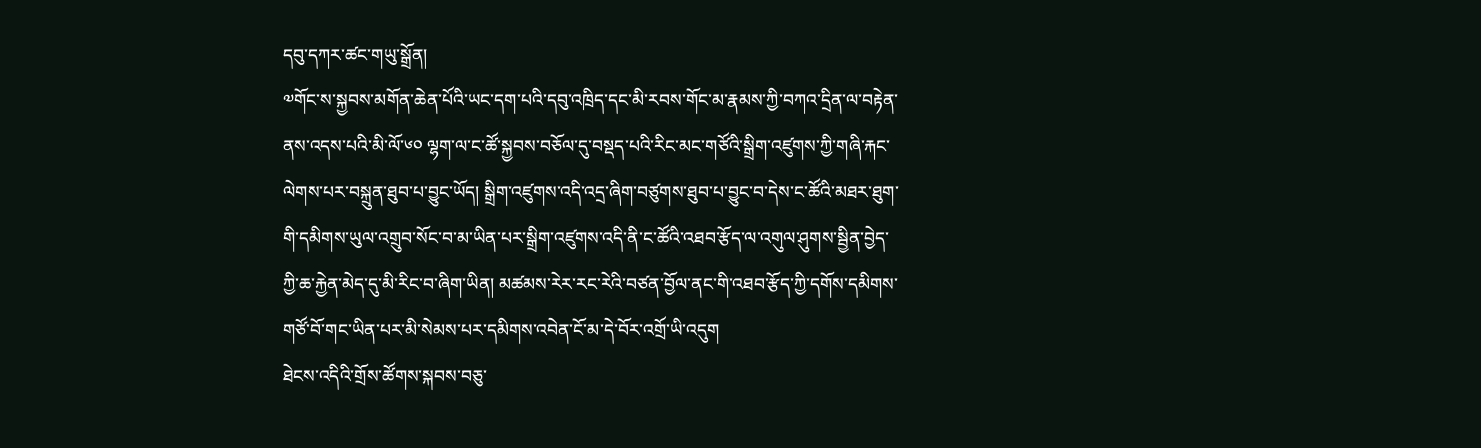དབུ་དཀར་ཚང་གཡུ་སྒྲོན།
༧གོང་ས་སྐྱབས་མགོན་ཆེན་པོའི་ཡང་དག་པའི་དབུ་འཁྲིད་དང་མི་རབས་གོང་མ་རྣམས་ཀྱི་བཀའ་དྲིན་ལ་བརྟེན་ནས་འདས་པའི་མི་ལོ་༦༠ ལྷག་ལ་ང་ཚོ་སྐྱབས་བཅོལ་དུ་བསྡད་པའི་རིང་མང་གཙོའི་སྒྲིག་འཛུགས་ཀྱི་གཞི་རྐང་ལེགས་པར་བསྐྲུན་ཐུབ་པ་བྱུང་ཡོད། སྒྲིག་འཛུགས་འདི་འདྲ་ཞིག་བཙུགས་ཐུབ་པ་བྱུང་བ་དེས་ང་ཚོའི་མཐར་ཐུག་གི་དམིགས་ཡུལ་འགྲུབ་སོང་བ་མ་ཡིན་པར་སྒྲིག་འཛུགས་འདི་ནི་ང་ཚོའི་འཐབ་རྩོད་ལ་འགུལ་ཤུགས་སྦྱིན་བྱེད་ཀྱི་ཆ་རྐྱེན་མེད་དུ་མི་རིང་བ་ཞིག་ཡིན། མཚམས་རེར་རང་རེའི་བཙན་བྱོལ་ནང་གི་འཐབ་རྩོད་ཀྱི་དགོས་དམིགས་གཙོ་བོ་གང་ཡིན་པར་མི་སེམས་པར་དམིགས་འབེན་ངོ་མ་དེ་བོར་འགྲོ་ཡི་འདུག
ཐེངས་འདིའི་གྲོས་ཚོགས་སྐབས་བཅུ་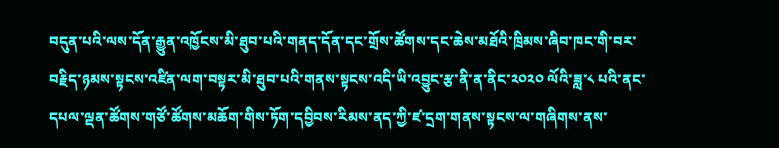བདུན་པའི་ལས་དོན་རྒྱུན་འཁྱོངས་མི་ཐུབ་པའི་གནད་དོན་དང་གྲོས་ཚོགས་དང་ཆེས་མཐོའི་ཁྲིམས་ཞིབ་ཁང་གི་བར་བརྗིད་ཉམས་སྟངས་འཛིན་ལག་བསྟར་མི་ཐུབ་པའི་གནས་སྟངས་འདི་ཡི་འབྱུང་རྩ་ནི་ན་ནིང་༢༠༢༠ ལོའི་ཟླ་༨ པའི་ནང་དཔལ་ལྡན་ཚོགས་གཙོ་ཚོགས་མཆོག་གིས་ཏོག་དབྱིབས་རིམས་ནད་ཀྱི་ཛ་དྲག་གནས་སྟངས་ལ་གཞིགས་ནས་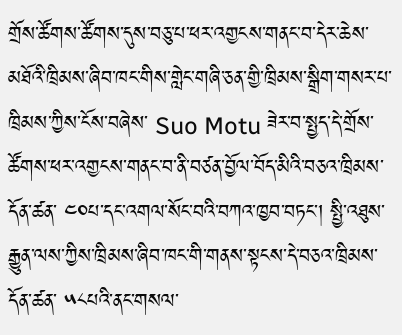གྲོས་ཚོགས་ཚོགས་དུས་བཅུ་པ་ཕར་འགྱངས་གནང་བ་དེར་ཆེས་མཐོའི་ཁྲིམས་ཞིབ་ཁང་གིས་གླེང་གཞི་ཅན་གྱི་ཁྲིམས་སྒྲིག་གསར་པ་ཁྲིམས་ཀྱིས་ངོས་བཞེས་ Suo Motu ཟེར་བ་སྤྱད་དེ་གྲོས་ཚོགས་ཕར་འགྱངས་གནང་བ་ནི་བཙན་བྱོལ་བོད་མིའི་བཅའ་ཁྲིམས་དོན་ཚན་ ༤༠པ་དང་འགལ་སོང་བའི་བཀའ་ཁྱབ་བཏང་། སྤྱི་འཐུས་རྒྱུན་ལས་ཀྱིས་ཁྲིམས་ཞིབ་ཁང་གི་གནས་སྟངས་དེ་བཅའ་ཁྲིམས་དོན་ཚན་ ༥༨པའི་ནང་གསལ་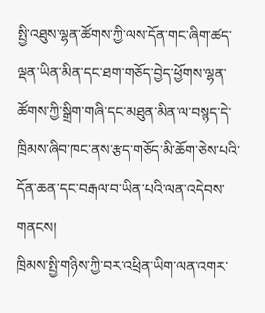སྤྱི་འཐུས་ལྷན་ཚོགས་ཀྱི་ལས་དོན་གང་ཞིག་ཚད་ལྡན་ཡིན་མིན་དང་ཐག་གཅོད་བྱེད་ཕྱོགས་ལྷན་ཚོགས་ཀྱི་སྒྲིག་གཞི་དང་མཐུན་མིན་ལ་བསྙད་དེ་ཁྲིམས་ཞིབ་ཁང་ནས་རྩད་གཅོད་མི་ཆོག་ཅེས་པའི་དོན་ཆན་དང་བརྒལ་བ་ཡིན་པའི་ལན་འདེབས་གནངས།
ཁྲིམས་སྤྱི་གཉིས་ཀྱི་བར་འཕྲིན་ཡིག་ལན་འགར་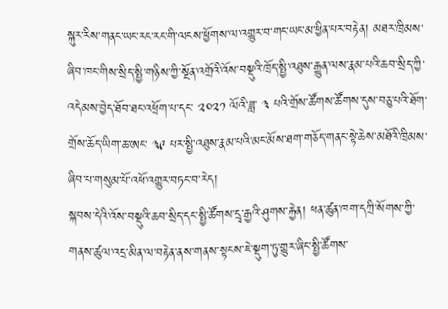སྐུར་རིས་གནང་ཡང་རང་རང་གི་ལངས་ཕྱོགས་ལ་འགྱུར་བ་གང་ཡང་མ་ཕྱིན་པར་བརྟེན། མཐར་ཁྲིམས་ཞིབ་ཁང་གིས་སྲིད་སྤྱི་གཉིས་ཀྱི་སྔོན་འགྲོའི་འོས་བསྡུའི་ཁྲོད་སྤྱི་འཐུས་རྒྱུན་ལས་རྣམ་པའི་ཆབ་སྲིད་ཀྱི་འདེམས་བྱེད་ཐོབ་ཐང་འཕྲོག་པ་དང་ ༢༠༢༡ ལོའི་ཟླ་ ༣ པའི་གྲོས་ཚོགས་ཚོགས་དུས་བཅུ་པའི་ཐོག་གྲོས་ཆོད་ཡིག་ཆ་ཨང་ ༣༩ པར་སྤྱི་འཐུས་རྣམ་པའི་མང་མོས་ཐག་གཅོད་གནང་སྟེ་ཆེས་མཐོའི་ཁྲིམས་ཞིབ་པ་གསུམ་པོ་འཕོ་འགྱུར་བཏང་བ་རེད།
སྐབས་དེའི་འོས་བསྡུའི་ཆབ་སྲིད་དང་སྤྱི་ཚོགས་དྲྭ་རྒྱའི་ཤུགས་རྐྱེན། ཕན་ཚུན་ཁག་དཀྲི་སོགས་ཀྱི་གནས་ཚུལ་འདྲ་མིན་ལ་བརྟེན་ནས་གནས་སྟངས་ཇེ་སྡུག་ཏུ་གྱུར་ཞིང་སྤྱི་ཚོགས་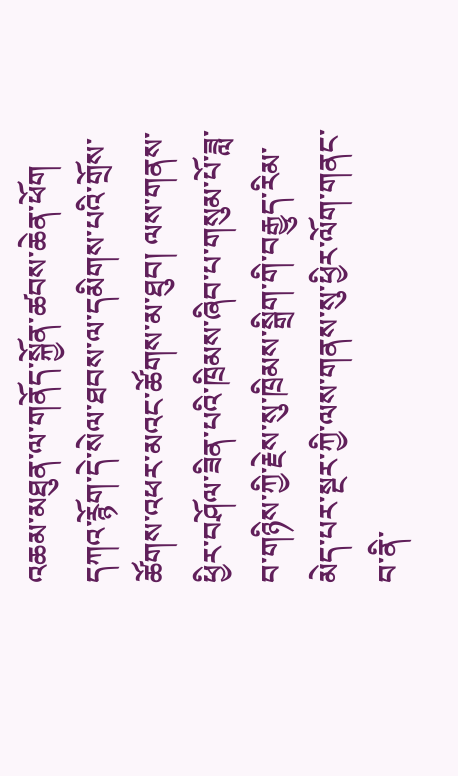འཆམ་མཐུན་ལ་གནོད་སྐྱོན་ཚབས་ཆེན་ཕོག དཀའ་རྙོག་དེ་སེལ་ཐབས་ལ་དམིགས་པའི་གྲོས་ཚོགས་འཕར་མའང་ཚོགས་མ་ཐུབ། ལས་གནས་ཕྱིར་བཤོལ་ཟིན་པའི་ཁྲིམས་ཞིབ་པ་གསུམ་པོ་ཟླ་བ་གཉིས་ཀྱི་རྗེས་སུ་ཁྲིམས་སྒྲིག་གི་བརྒྱུད་རིམ་མེད་པར་སྔར་ཀྱི་ལས་གནས་སུ་ཕྱིར་ལོག་གནང་བ་ནི་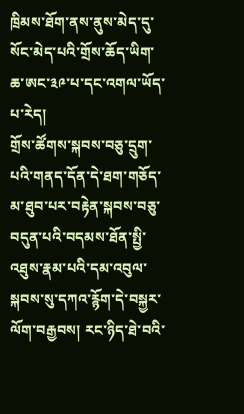ཁྲིམས་ཐོག་ནས་ནུས་མེད་དུ་སོང་མེད་པའི་གྲོས་ཆོད་ཡིག་ཆ་ཨང་༣༩་པ་དང་འགལ་ཡོད་པ་རེད།
གྲོས་ཚོགས་སྐབས་བཅུ་དྲུག་པའི་གནད་དོན་དེ་ཐག་གཅོད་མ་ཐུབ་པར་བརྟེན་སྐབས་བཅུ་བདུན་པའི་བདམས་ཐོན་སྤྱི་འཐུས་རྣམ་པའི་དམ་འབུལ་སྐབས་སུ་དཀའ་རྙོག་དེ་བསྐྱར་ལོག་བརྒྱབས། རང་ཉིད་ཐེ་བའི་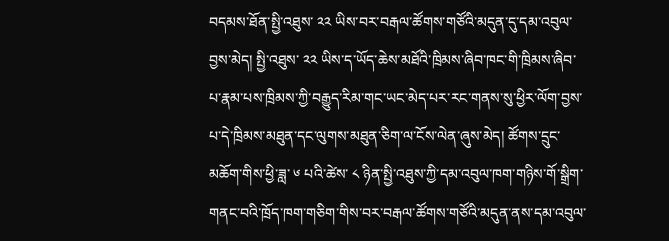བདམས་ཐོན་སྤྱི་འཐུས་ ༢༢ ཡིས་བར་བརྒལ་ཚོགས་གཙོའི་མདུན་དུ་དམ་འབུལ་བྱས་མེད། སྤྱི་འཐུས་ ༢༢ ཡིས་ད་ཡོད་ཆེས་མཐོའི་ཁྲིམས་ཞིབ་ཁང་གི་ཁྲིམས་ཞིབ་པ་རྣམ་པས་ཁྲིམས་ཀྱི་བརྒྱུད་རིམ་གང་ཡང་མེད་པར་རང་གནས་སུ་ཕྱིར་ལོག་བྱས་པ་དེ་ཁྲིམས་མཐུན་དང་ལུགས་མཐུན་ཅིག་ལ་ངོས་ལེན་ཞུས་མེད། ཚོགས་དྲུང་མཆོག་གིས་ཕྱི་ཟླ་ ༦ པའི་ཚེས་ ༨ ཉིན་སྤྱི་འཐུས་ཀྱི་དམ་འབུལ་ཁག་གཉིས་གོ་སྒྲིག་གནང་བའི་ཁྲོད་ཁག་གཅིག་གིས་བར་བརྒལ་ཚོགས་གཙོའི་མདུན་ནས་དམ་འབུལ་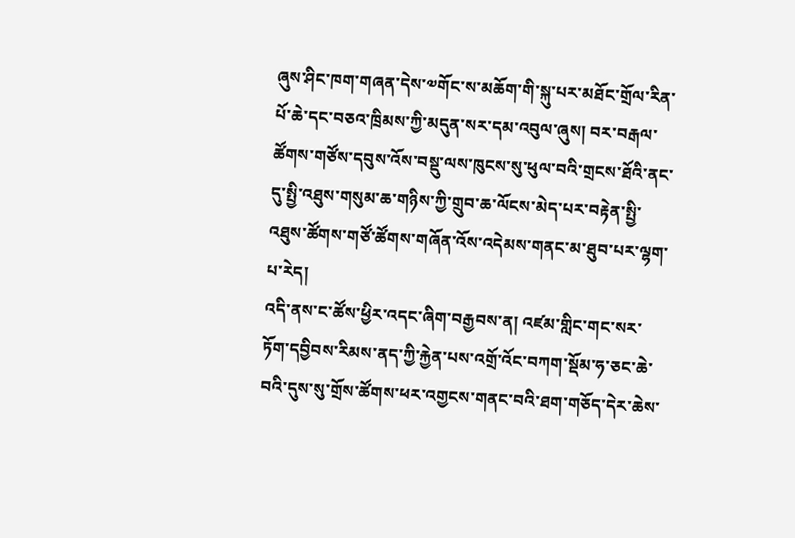ཞུས་ཤིང་ཁག་གཞན་དེས་༧གོང་ས་མཆོག་གི་སྐུ་པར་མཐོང་གྲོལ་རིན་པོ་ཆེ་དང་བཅའ་ཁྲིམས་ཀྱི་མདུན་སར་དམ་འབུལ་ཞུས། བར་བརྒལ་ཚོགས་གཙོས་དབུས་འོས་བསྡུ་ལས་ཁུངས་སུ་ཕུལ་བའི་གྲངས་ཐོའི་ནང་དུ་སྤྱི་འཐུས་གསུམ་ཆ་གཉིས་ཀྱི་གྲུབ་ཆ་ལོངས་མེད་པར་བརྟེན་སྤྱི་འཐུས་ཚོགས་གཙོ་ཚོགས་གཞོན་འོས་འདེམས་གནང་མ་ཐུབ་པར་ལྷག་པ་རེད།
འདི་ནས་ང་ཚོས་ཕྱིར་འདང་ཞིག་བརྒྱབས་ན། འཛམ་གླིང་གང་སར་ཏོག་དབྱིབས་རིམས་ནད་ཀྱི་རྐྱེན་པས་འགྲོ་འོང་བཀག་སྡོམ་ཧ་ཅང་ཆེ་བའི་དུས་སུ་གྲོས་ཚོགས་ཕར་འགྱངས་གནང་བའི་ཐག་གཅོད་དེར་ཆེས་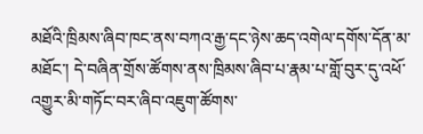མཐོའི་ཁྲིམས་ཞིབ་ཁང་ནས་བཀའ་རྒྱ་དང་ཉེས་ཆད་འགེལ་དགོས་དོན་མ་མཐོང་། དེ་བཞིན་གྲོས་ཚོགས་ནས་ཁྲིམས་ཞིབ་པ་རྣམ་པ་གློ་བུར་དུ་འཕོ་འགྱུར་མི་གཏོང་བར་ཞིབ་འཇུག་ཚོགས་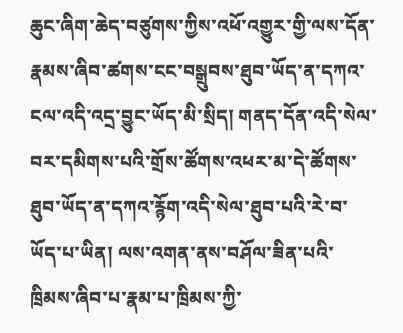ཆུང་ཞིག་ཆེད་བཙུགས་ཀྱིས་འཕོ་འགྱུར་གྱི་ལས་དོན་རྣམས་ཞིབ་ཚགས་ངང་བསྒྲུབས་ཐུབ་ཡོད་ན་དཀའ་ངལ་འདི་འདྲ་བྱུང་ཡོད་མི་སྲིད། གནད་དོན་འདི་སེལ་བར་དམིགས་པའི་གྲོས་ཚོགས་འཕར་མ་དེ་ཚོགས་ཐུབ་ཡོད་ན་དཀའ་རྙོག་འདི་སེལ་ཐུབ་པའི་རེ་བ་ཡོད་པ་ཡིན། ལས་འགན་ནས་བཤོལ་ཟིན་པའི་ཁྲིམས་ཞིབ་པ་རྣམ་པ་ཁྲིམས་ཀྱི་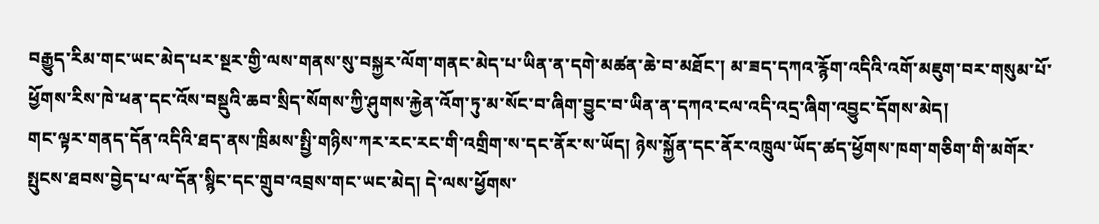བརྒྱུད་རིམ་གང་ཡང་མེད་པར་སྔར་གྱི་ལས་གནས་སུ་བསྐྱར་ལོག་གནང་མེད་པ་ཡིན་ན་དགེ་མཚན་ཆེ་བ་མཐོང་། མ་ཟད་དཀའ་རྙོག་འདིའི་འགོ་མཇུག་བར་གསུམ་པོ་ཕྱོགས་རིས་ཁེ་ཕན་དང་འོས་བསྡུའི་ཆབ་སྲིད་སོགས་ཀྱི་ཤུགས་རྐྱེན་འོག་ཏུ་མ་སོང་བ་ཞིག་བྱུང་བ་ཡིན་ན་དཀའ་ངལ་འདི་འདྲ་ཞིག་འབྱུང་དོགས་མེད།
གང་ལྟར་གནད་དོན་འདིའི་ཐད་ནས་ཁྲིམས་སྤྱི་གཉིས་ཀར་རང་རང་གི་འགྲིག་ས་དང་ནོར་ས་ཡོད། ཉེས་སྐྱོན་དང་ནོར་འཁྲུལ་ཡོད་ཚད་ཕྱོགས་ཁག་གཅིག་གི་མགོར་སྤུངས་ཐབས་བྱེད་པ་ལ་དོན་སྙིང་དང་གྲུབ་འབྲས་གང་ཡང་མེད། དེ་ལས་ཕྱོགས་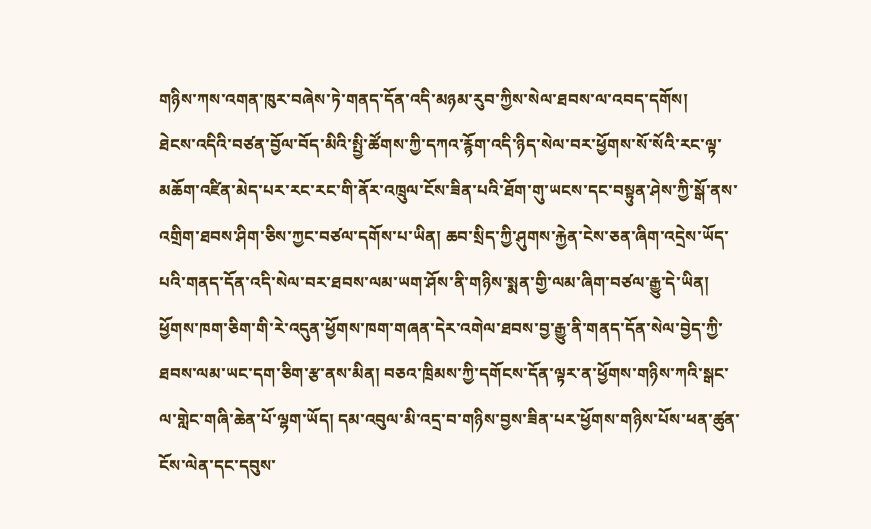གཉིས་ཀས་འགན་ཁུར་བཞེས་ཏེ་གནད་དོན་འདི་མཉམ་རུབ་ཀྱིས་སེལ་ཐབས་ལ་འབད་དགོས།
ཐེངས་འདིའི་བཙན་བྱོལ་བོད་མིའི་སྤྱི་ཚོགས་ཀྱི་དཀའ་རྙོག་འདི་ཉིད་སེལ་བར་ཕྱོགས་སོ་སོའི་རང་ལྟ་མཆོག་འཛིན་མེད་པར་རང་རང་གི་ནོར་འཁྲུལ་ངོས་ཟིན་པའི་ཐོག་གུ་ཡངས་དང་བསྟུན་ཤེས་ཀྱི་སྒོ་ནས་འགྲིག་ཐབས་ཤིག་ཅིས་ཀྱང་བཙལ་དགོས་པ་ཡིན། ཆབ་སྲིད་ཀྱི་ཤུགས་རྐྱེན་ངེས་ཅན་ཞིག་འདྲེས་ཡོད་པའི་གནད་དོན་འདི་སེལ་བར་ཐབས་ལམ་ཡག་ཤོས་ནི་གཉིས་སྨན་གྱི་ལམ་ཞིག་བཙལ་རྒྱུ་དེ་ཡིན། ཕྱོགས་ཁག་ཅིག་གི་རེ་འདུན་ཕྱོགས་ཁག་གཞན་དེར་འགེལ་ཐབས་བྱ་རྒྱུ་ནི་གནད་དོན་སེལ་བྱེད་ཀྱི་ཐབས་ལམ་ཡང་དག་ཅིག་རྩ་ནས་མིན། བཅའ་ཁྲིམས་ཀྱི་དགོངས་དོན་ལྟར་ན་ཕྱོགས་གཉིས་ཀའི་སྒང་ལ་གླེང་གཞི་ཆེན་པོ་ལྷག་ཡོད། དམ་འབུལ་མི་འདྲ་བ་གཉིས་བྱས་ཟིན་པར་ཕྱོགས་གཉིས་པོས་ཕན་ཚུན་ངོས་ལེན་དང་དབུས་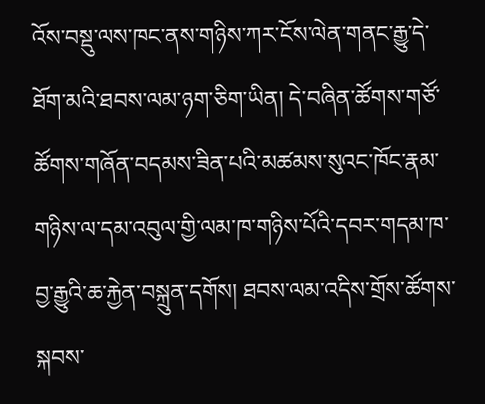འོས་བསྡུ་ལས་ཁང་ནས་གཉིས་ཀར་ངོས་ལེན་གནང་རྒྱུ་དེ་ཐོག་མའི་ཐབས་ལམ་ཉག་ཅིག་ཡིན། དེ་བཞིན་ཚོགས་གཙོ་ཚོགས་གཞོན་བདམས་ཟིན་པའི་མཚམས་སུའང་ཁོང་རྣམ་གཉིས་ལ་དམ་འབུལ་གྱི་ལམ་ཁ་གཉིས་པོའི་དབར་གདམ་ཁ་བྱ་རྒྱུའི་ཆ་རྐྱེན་བསྐྲུན་དགོས། ཐབས་ལམ་འདིས་གྲོས་ཚོགས་སྐབས་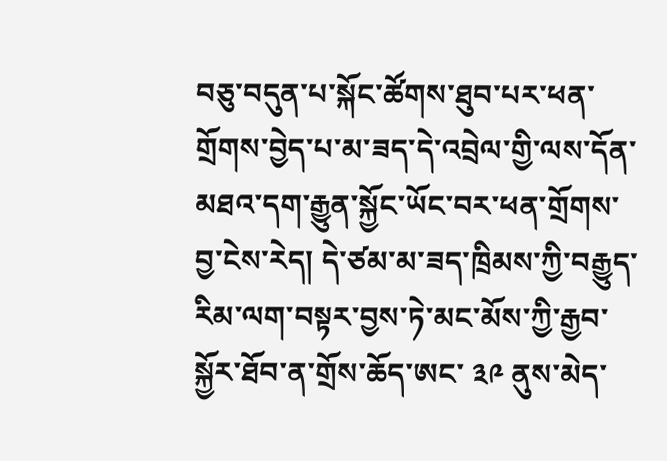བཅུ་བདུན་པ་སྐོང་ཚོགས་ཐུབ་པར་ཕན་གྲོགས་བྱེད་པ་མ་ཟད་དེ་འབྲེལ་གྱི་ལས་དོན་མཐའ་དག་རྒྱུན་སྐྱོང་ཡོང་བར་ཕན་གྲོགས་བྱ་ངེས་རེད། དེ་ཙམ་མ་ཟད་ཁྲིམས་ཀྱི་བརྒྱུད་རིམ་ལག་བསྟར་བྱས་ཏེ་མང་མོས་ཀྱི་རྒྱབ་སྐྱོར་ཐོབ་ན་གྲོས་ཆོད་ཨང་ ༣༩ ནུས་མེད་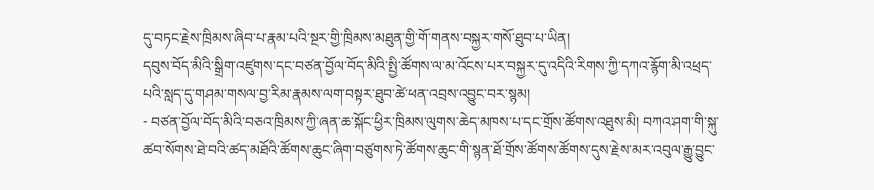དུ་བཏང་རྗེས་ཁྲིམས་ཞིབ་པ་རྣམ་པའི་སྔར་གྱི་ཁྲིམས་མཐུན་གྱི་གོ་གནས་བསྐྱར་གསོ་ཐུབ་པ་ཡིན།
དབུས་བོད་མིའི་སྒྲིག་འཛུགས་དང་བཙན་བྱོལ་བོད་མིའི་སྤྱི་ཚོགས་ལ་མ་འོངས་པར་བསྐྱར་དུ་འདིའི་རིགས་ཀྱི་དཀའ་རྙོག་མི་འཕྲད་པའི་སླད་དུ་གཤམ་གསལ་བྱ་རིམ་རྣམས་ལག་བསྟར་ཐུབ་ཚེ་ཕན་འབྲས་འབྱུང་བར་སྙམ།
- བཙན་བྱོལ་བོད་མིའི་བཅའ་ཁྲིམས་ཀྱི་ཞན་ཆ་སྐོང་ཕྱིར་ཁྲིམས་ལུགས་ཆེད་མཁས་པ་དང་གྲོས་ཚོགས་འཐུས་མི། བཀའ་ཤག་གི་སྐུ་ཚབ་སོགས་ཐེ་བའི་ཚད་མཐོའི་ཚོགས་ཆུང་ཞིག་བཙུགས་ཏེ་ཚོགས་ཆུང་གི་སྙན་ཐོ་གྲོས་ཚོགས་ཚོགས་དུས་རྗེས་མར་འབུལ་རྒྱུ་བྱུང་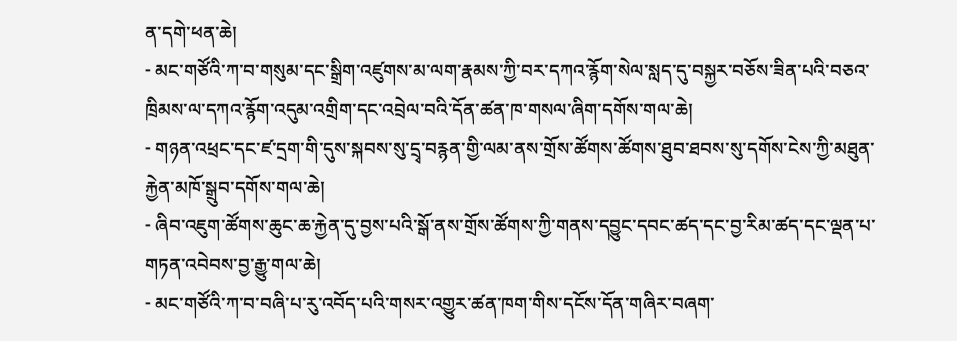ན་དགེ་ཕན་ཆེ།
- མང་གཙོའི་ཀ་བ་གསུམ་དང་སྒྲིག་འཛུགས་མ་ལག་རྣམས་ཀྱི་བར་དཀའ་རྙོག་སེལ་སླད་དུ་བསྐྱར་བཅོས་ཟིན་པའི་བཅའ་ཁྲིམས་ལ་དཀའ་རྙོག་འདུམ་འགྲིག་དང་འབྲེལ་བའི་དོན་ཚན་ཁ་གསལ་ཞིག་དགོས་གལ་ཆེ།
- གཉན་འཕྲང་དང་ཛ་དྲག་གི་དུས་སྐབས་སུ་དྲྭ་བརྙན་གྱི་ལམ་ནས་གྲོས་ཚོགས་ཚོགས་ཐུབ་ཐབས་སུ་དགོས་ངེས་ཀྱི་མཐུན་རྐྱེན་མཁོ་སྒྲུབ་དགོས་གལ་ཆེ།
- ཞིབ་འཇུག་ཚོགས་ཆུང་ཆ་རྐྱེན་དུ་བྱས་པའི་སྒོ་ནས་གྲོས་ཚོགས་ཀྱི་གནས་དབྱུང་དབང་ཚད་དང་བྱ་རིམ་ཚད་དང་ལྡན་པ་གཏན་འབེབས་བྱ་རྒྱུ་གལ་ཆེ།
- མང་གཙོའི་ཀ་བ་བཞི་པ་རུ་འབོད་པའི་གསར་འགྱུར་ཚན་ཁག་གིས་དངོས་དོན་གཞིར་བཞག་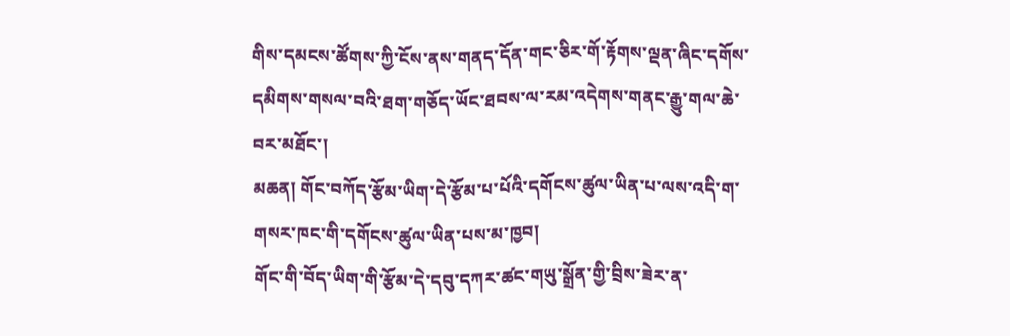གིས་དམངས་ཚོགས་ཀྱི་ངོས་ནས་གནད་དོན་གང་ཅིར་གོ་རྟོགས་ལྡན་ཞིང་དགོས་དམིགས་གསལ་བའི་ཐག་གཅོད་ཡོང་ཐབས་ལ་རམ་འདེགས་གནང་རྒྱུ་གལ་ཆེ་བར་མཐོང་།
མཆན། གོང་བཀོད་རྩོམ་ཡིག་དེ་རྩོམ་པ་པོའི་དགོངས་ཚུལ་ཡིན་པ་ལས་འདི་ག་གསར་ཁང་གི་དགོངས་ཚུལ་ཡིན་པས་མ་ཁྱབ།
གོང་གི་བོད་ཡིག་གི་རྩོམ་དེ་དབུ་དཀར་ཚང་གཡུ་སྒྲོན་གྱི་བྲིས་ཟེར་ན་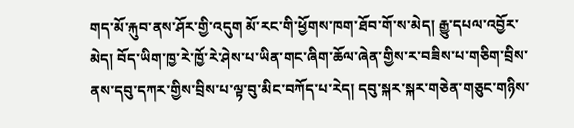གད་མོ་རྐུབ་ནས་ཤོར་གྱི་འདུག མོ་རང་གི་ཕྱོགས་ཁག་ཐོབ་གོ་ས་མེད། རྒྱུ་དཔལ་འབྱོར་མེད། བོད་ཡིག་ཁྱ་རེ་ཁྱོ་རེ་ཤེས་པ་ཡིན་གང་ཞིག་ཆོལ་ཞེན་གྱིས་ར་བཟིས་པ་གཅིག་བྲིས་ནས་དབུ་དཀར་གྱིས་བྲིས་པ་ལྟ་བུ་མིང་བཀོད་པ་རེད། དབུ་སྐར་སྐར་གཅེན་གཅུང་གཉིས་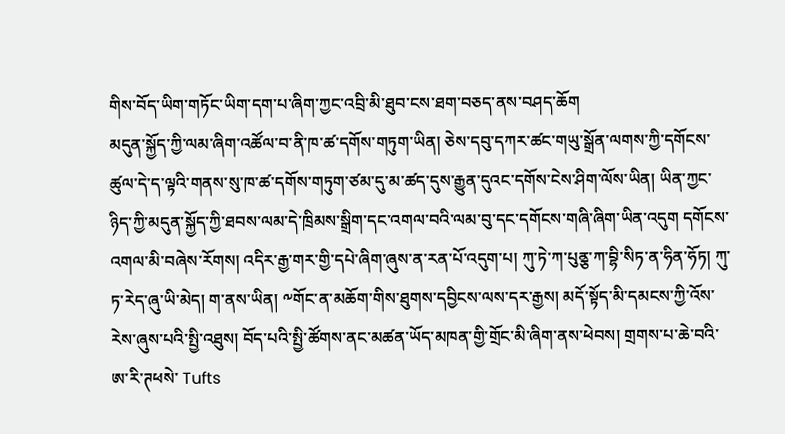གིས་བོད་ཡིག་གཏོང་ཡིག་དག་པ་ཞིག་ཀྱང་འབྲི་མི་ཐུབ་ངས་ཐག་བཅད་ནས་བཤད་ཆོག
མདུན་སྐྱོད་ཀྱི་ལམ་ཞིག་འཚོལ་བ་ནི་ཁ་ཚ་དགོས་གཏུག་ཡིན། ཅེས་དབུ་དཀར་ཚང་གཡུ་སྒྲོན་ལགས་ཀྱི་དགོངས་ཚུལ་དེ་ད་ལྟའི་གནས་སུ་ཁ་ཚ་དགོས་གཏུག་ཙམ་དུ་མ་ཚད་དུས་རྒྱུན་དུའང་དགོས་ངེས་ཤིག་ལོས་ཡིན། ཡིན་ཀྱང་ཉིད་ཀྱི་མདུན་སྐྱོད་ཀྱི་ཐབས་ལམ་དེ་ཁྲིམས་སྒྲིག་དང་འགལ་བའི་ལམ་བུ་དང་དགོངས་གཞི་ཞིག་ཡིན་འདུག དགོངས་འགལ་མི་བཞེས་རོགས། འདིར་རྒྱ་གར་གྱི་དཔེ་ཞིག་ཞུས་ན་རན་པོ་འདུག་པ། ཀུ་ཏེ་ཀ་པུནྕ་ཀ་བྷི་སིཏ་ན་ཧིན་ཧོཏ། ཀུ་ཏ་རེད་ཞུ་ཡི་མེད། ག་ནས་ཡིན། ༸གོང་ན་མཆོག་གིས་ཐུགས་དབྱིངས་ལས་དར་རྒྱས། མདོ་སྟོད་མི་དམངས་ཀྱི་འོས་རེས་ཞུས་པའི་སྤྱི་འཐུས། བོད་པའི་སྤྱི་ཚོགས་ནང་མཚན་ཡོད་མཁན་གྱི་གྲོང་མི་ཞིག་ནས་ཕེབས། གྲགས་པ་ཆེ་བའི་ཨ་རི་ཊཕསེ་ Tufts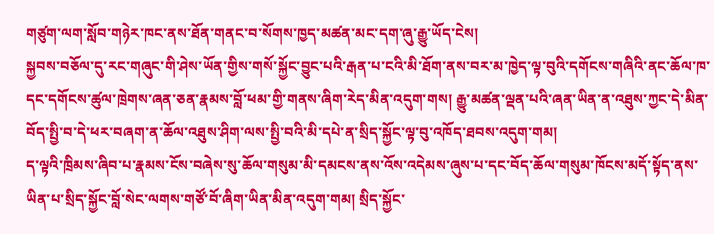གཙུག་ལག་སློབ་གཉེར་ཁང་ནས་ཐོན་གནང་བ་སོགས་ཁྱད་མཚན་མང་དག་ཞུ་རྒྱུ་ཡོད་ངེས།
སྐྱབས་བཅོལ་དུ་རང་གཞུང་གི་ཤེས་ཡོན་གྱིས་གསོ་སྐྱོང་བྱུང་པའི་རྒན་པ་ངའི་མི་ཐོག་ནས་བར་མ་ཁྱེད་ལྟ་བུའི་དགོངས་གཞིའི་ནང་ཆོལ་ཁ་དང་དགོངས་ཚུལ་ཁྲེགས་ཞན་ཅན་རྣམས་བློ་ཕམ་གྱི་གནས་ཞིག་རེད་མིན་འདུག་གས། རྒྱུ་མཚན་ལྡན་པའི་ཞན་ཡིན་ན་འཐུས་ཀྱང་དེ་མིན་བོད་སྤྱི་བ་དེ་ཕར་བཞག་ན་ཆོལ་འཐུས་ཤིག་ལས་སྤྱི་བའི་མི་དཔེ་ན་སྲིད་སྐྱོང་ལྟ་བུ་འཁོད་ཐབས་འདུག་གམ།
ད་ལྟའི་ཁྲིམས་ཞིབ་པ་རྣམས་ངོས་བཞེས་སུ་ཆོལ་གསུམ་མི་དམངས་ནས་འོས་འདེམས་ཞུས་པ་དང་བོད་ཆོལ་གསུམ་ཁོངས་མདོ་སྟོད་ནས་ཡིན་པ་སྲིད་སྐྱོང་བློ་སེང་ལགས་གཙོ་བོ་ཞིག་ཡིན་མིན་འདུག་གམ། སྲིད་སྐྱོང་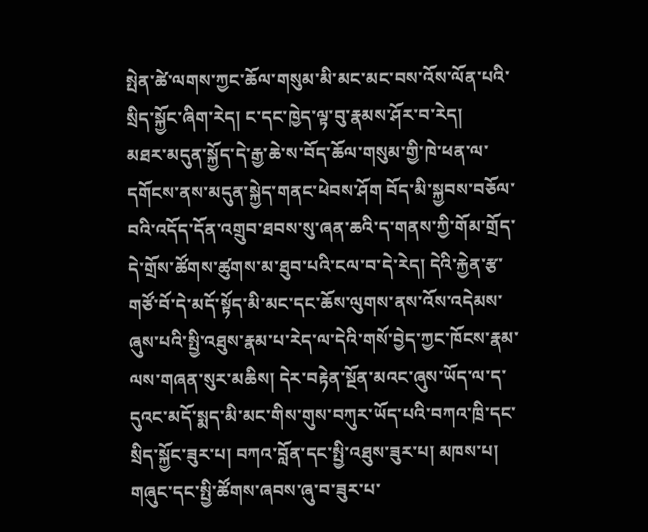སྤེན་ཚེ་ལགས་ཀྱང་ཆོལ་གསུམ་མི་མང་མང་བས་འོས་ལོན་པའི་སྲིད་སྐྱོང་ཞིག་རེད། ང་དང་ཁྱེད་ལྟ་བུ་རྣམས་ཤོར་བ་རེད།
མཐར་མདུན་སྐྱོད་དེ་རྒྱ་ཆེ་ས་བོད་ཆོལ་གསུམ་གྱི་ཁེ་ཕན་ལ་དགོངས་ནས་མདུན་སྐྱེད་གནང་ཕེབས་ཤོག བོད་མི་སྐྱབས་བཅོལ་བའི་འདོད་དོན་འགྲུབ་ཐབས་སུ་ཞན་ཆའི་ད་གནས་ཀྱི་གོམ་གྲོད་དེ་གྲོས་ཚོགས་ཚུགས་མ་ཐུབ་པའི་ངལ་བ་དེ་རེད། དེའི་རྐྱེན་རྩ་གཙོ་བོ་དེ་མདོ་སྟོད་མི་མང་དང་ཆོས་ལུགས་ནས་འོས་འདེམས་ཞུས་པའི་སྤྱི་འཐུས་རྣམ་པ་རེད་ལ་དེའི་གསོ་བྱེད་ཀྱང་ཁོངས་རྣམ་ལས་གཞན་སུར་མཆིས། དེར་བརྟེན་སྔོན་མའང་ཞུས་ཡོད་ལ་ད་དུའང་མདོ་སྨད་མི་མང་གིས་གུས་བཀུར་ཡོད་པའི་བཀའ་ཁྲི་དང་སྲིད་སྐྱོང་ཟུར་པ། བཀའ་བློན་དང་སྤྱི་འཐུས་ཟུར་པ། མཁས་པ། གཞུང་དང་སྤྱི་ཚོགས་ཞབས་ཞུ་བ་ཟུར་པ་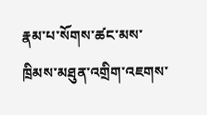རྣམ་པ་སོགས་ཚང་མས་ཁྲིམས་མཐུན་འགྲིག་འཇགས་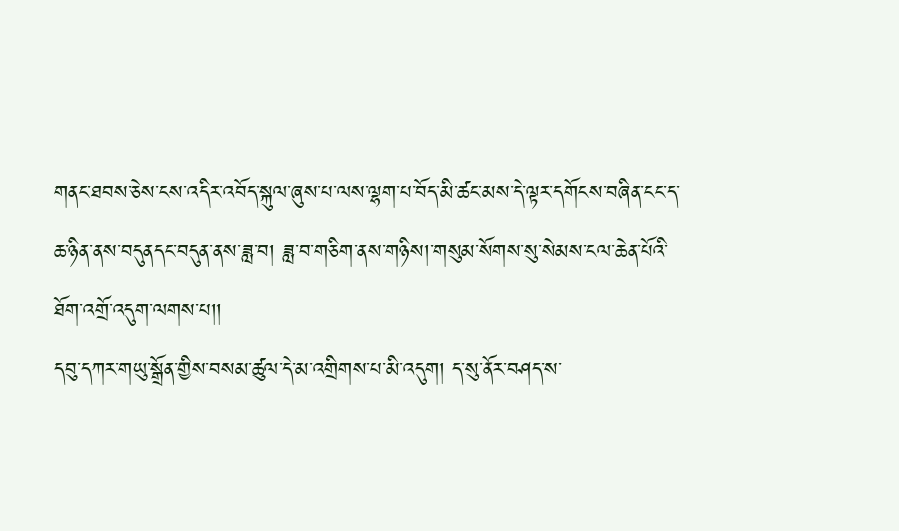གནང་ཐབས་ཅེས་ངས་འདིར་འབོད་སྐུལ་ཞུས་པ་ལས་ལྷག་པ་བོད་མི་ཚང་མས་དེ་ལྟར་དགོངས་བཞིན་ངང་ད་ཆ་ཉིན་ནས་བདུནདང་བདུན་ནས་ཟླ་བ། ཟླ་བ་གཅིག་ནས་གཉིས།་གསུམ་སོགས་སུ་སེམས་ངལ་ཆེན་པོའི་ཐོག་འགྲོ་འདུག་ལགས་པ།།
དབུ་དཀར་གཡུ་སྒྲོན་གྱིས་བསམ་ཚུལ་དེ་མ་འགྲིགས་པ་མི་འདུག། ད་སུ་ནོར་བཤད་ས་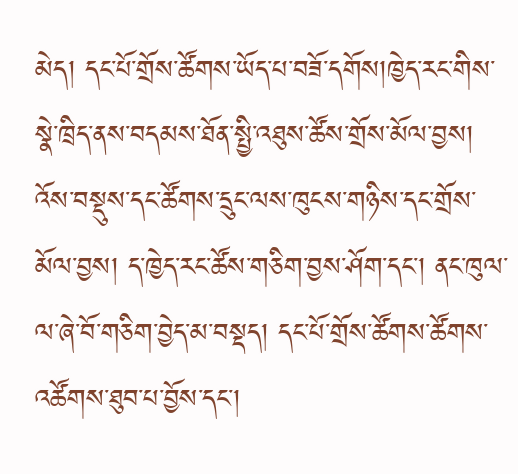མེད། དང་པོ་གྲོས་ཚོགས་ཡོད་པ་བཟོ་དགོས།ཁྱེད་རང་གིས་སྣེ་ཁྲིད་ནས་བདམས་ཐོན་སྤྱི་འཐུས་ཚོས་གྲོས་མོལ་བྱས།
འོས་བསྡུས་དང་ཚོགས་དྲུང་ལས་ཁུངས་གཉིས་དང་གྲོས་མོལ་བྱས། ད་ཁྱེད་རང་ཚོས་གཅིག་བྱས་ཤོག་དང་། ནང་ཁུལ་ལ་ཞེ་བོ་གཅིག་བྱེད་མ་བསྡད། དང་པོ་གྲོས་ཚོགས་ཚོགས་འཚོགས་ཐུབ་པ་བྱོས་དང་།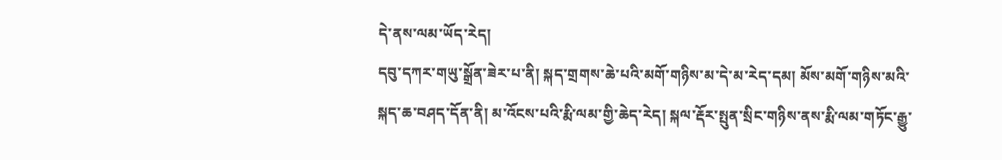དེ་ནས་ལམ་ཡོད་རེད།
དབུ་དཀར་གཡུ་སྒྲོན་ཟེར་པ་ནི། སྐད་གྲགས་ཆེ་པའི་མགོ་གཉིས་མ་དེ་མ་རེད་དམ། མོས་མགོ་གཉིས་མའི་སྐད་ཆ་བཤད་དོན་ནི། མ་འོངས་པའི་རྨི་ལམ་གྱི་ཆེད་རེད། སྐལ་རྡོར་སྤུན་སྲིང་གཉིས་ནས་རྨི་ལམ་གཏོང་རྒྱུ་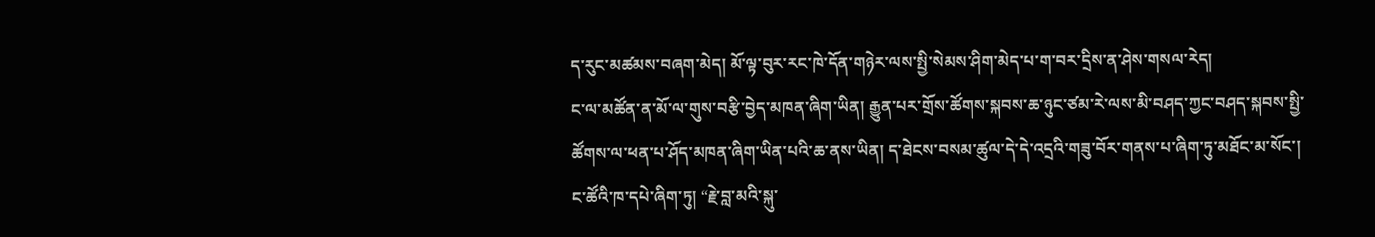ད་རུང་མཚམས་བཞག་མེད། མོ་ལྟ་བུར་རང་ཁེ་དོན་གཉེར་ལས་སྤྱི་སེམས་ཤིག་མེད་པ་ག་བར་དྲིས་ན་ཤེས་གསལ་རེད།
ང་ལ་མཚོན་ན་མོ་ལ་གུས་བརྩི་བྱེད་མཁན་ཞིག་ཡིན། རྒྱུན་པར་གྲོས་ཚོགས་སྐབས་ཆ་ཉུང་ཙམ་རེ་ལས་མི་བཤད་ཀྱང་བཤད་སྐབས་སྤྱི་ཚོགས་ལ་ཕན་པ་ཤོད་མཁན་ཞིག་ཡིན་པའི་ཆ་ནས་ཡིན། ད་ཐེངས་བསམ་ཚུལ་དེ་དེ་འདྲའི་གཟུ་བོར་གནས་པ་ཞིག་ཏུ་མཐོང་མ་སོང་། ང་ཚོའི་ཁ་དཔེ་ཞིག་ཏུ། “རྗེ་བླ་མའི་སྐུ་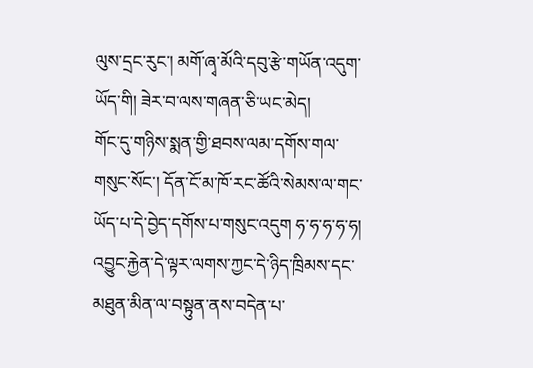ལུས་དྲང་རུང་། མགོ་ཞྭ་མོའི་དབུ་རྩེ་གཡོན་འདུག་ཡོད་གི། ཟེར་བ་ལས་གཞན་ཅི་ཡང་མེད།
གོང་དུ་གཉིས་སྨན་གྱི་ཐབས་ལམ་དགོས་གལ་གསུང་སོང་། དོན་ངོ་མ་ཁོ་རང་ཚོའི་སེམས་ལ་གང་ཡོད་པ་དེ་བྱེད་དགོས་པ་གསུང་འདུག ཧ་ཧ་ཧ་ཧ་ཧ།
འབྱུང་རྐྱེན་དེ་ལྟར་ལགས་ཀྱང་དེ་ཉིད་ཁྲིམས་དང་མཐུན་མིན་ལ་བསྟུན་ནས་བདེན་པ་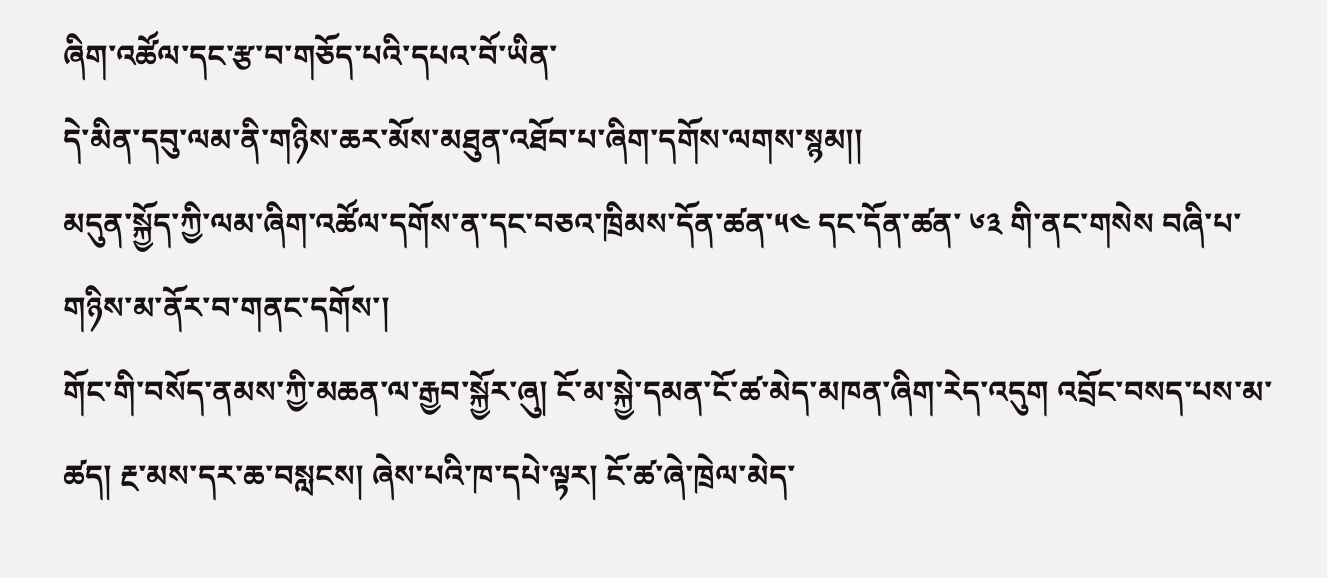ཞིག་འཚོལ་དང་རྩ་བ་གཅོད་པའི་དཔའ་བོ་ཡིན་
དེ་མིན་དབུ་ལམ་ནི་གཉིས་ཆར་མོས་མཐུན་འཐོབ་པ་ཞིག་དགོས་ལགས་སྙམ།།
མདུན་སྐྱོད་ཀྱི་ལམ་ཞིག་འཚོལ་དགོས་ན་དང་བཅའ་ཁྲིམས་དོན་ཚན་༥༤ དང་དོན་ཚན་ ༦༣ གི་ནང་གསེས བཞི་པ་གཉིས་མ་ནོར་བ་གནང་དགོས་།
གོང་གི་བསོད་ནམས་ཀྱི་མཆན་ལ་རྒྱབ་སྐྱོར་ཞུ། ངོ་མ་སྐྱེ་དམན་ངོ་ཚ་མེད་མཁན་ཞིག་རེད་འདུག འབྲོང་བསད་པས་མ་ཚད། རྔ་མས་དར་ཆ་བསླངས། ཞེས་པའི་ཁ་དཔེ་ལྟར། ངོ་ཚ་ཞེ་ཁྲེལ་མེད་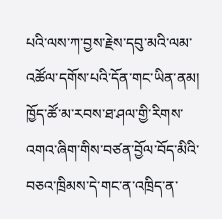པའི་ལས་ཀ་བྱས་རྗེས་དབུ་མའི་ལམ་འཚོལ་དགོས་པའི་དོན་གང་ཡིན་ནམ། ཁྱོད་ཚོ་མ་རབས་ཐ་ཤལ་གྱི་རིགས་འགའ་ཞིག་གིས་བཙན་བྱོལ་བོད་མིའི་བཅའ་ཁྲིམས་དེ་གང་ན་འཁྲིད་ན་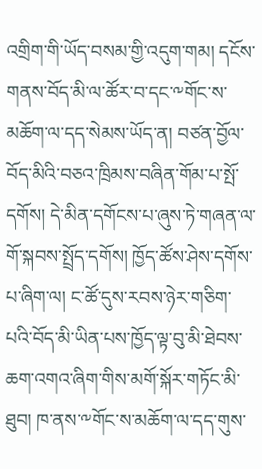འགྲིག་གི་ཡོད་བསམ་གྱི་འདུག་གམ། དངོས་གནས་བོད་མི་ལ་ཚོར་བ་དང་༸གོང་ས་མཆོག་ལ་དད་སེམས་ཡོད་ན། བཙན་བྱོལ་བོད་མིའི་བཅའ་ཁྲིམས་བཞིན་གོམ་པ་སྤོ་དགོས། དེ་མིན་དགོངས་པ་ཞུས་ཏེ་གཞན་ལ་གོ་སྐབས་སྤྲོད་དགོས། ཁྱོད་ཚོས་ཤེས་དགོས་པ་ཞིག་ལ། ང་ཚོ་དུས་རབས་ཉེར་གཅིག་པའི་བོད་མི་ཡིན་པས་ཁྱོད་ལྟ་བུ་མི་ཐེབས་ཆག་འགའ་ཞིག་གིས་མགོ་སྐོར་གཏོང་མི་ཐུབ། ཁ་ནས་༸གོང་ས་མཆོག་ལ་དད་གུས་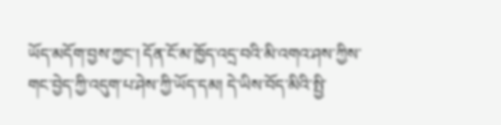ཡོད་མདོག་བྱས་ཀྱང་། དོན་ངོ་མ་ཁྱོད་འདྲ་བའི་མི་འགའ་ཤས་ཀྱིས་གང་བྱེད་ཀྱི་འདུག་པ་ཤེས་ཀྱི་ཡོད་དམ། དེ་ཡིས་བོད་མིའི་སྤྱི་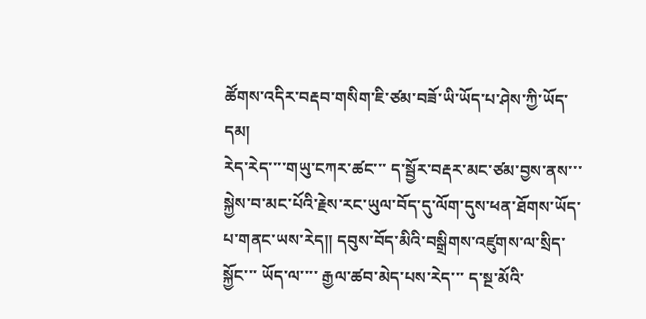ཚོགས་འདིར་བརྡབ་གསིག་ཇི་ཙམ་བཟོ་ཡི་ཡོད་པ་ཤེས་ཀྱི་ཡོད་དམ།
རེད་རེད་་་་གཡུ་ངཀར་ཚང་་་ ད་སྦྱོར་བརྡར་མང་ཙམ་བྱས་ནས་་་ སྐྱེས་བ་མང་པོའི་རྗེས་རང་ཡུལ་བོད་དུ་ལོག་དུས་ཕན་ཐོགས་ཡོད་པ་གནང་ཡས་རེད།། དབུས་བོད་མིའི་བསྒྲིགས་འཛུགས་ལ་སྲིད་སྐྱོང་་་ ཡོད་ལ་་་་ རྒྱལ་ཚབ་མེད་པས་རེད་་་ ད་སྔ་མོའི་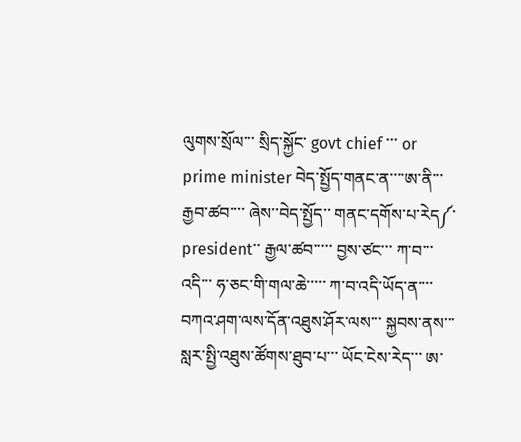ལུགས་སྲོལ་་་ སྲིད་སྐྱོང་ govt chief ་་་ or prime minister བེད་སྤྱོད་གནང་ན་་་་ཨ་ནི་་་ རྒྱབ་ཚབ་་་་ ཞེས་་བེད་སྤྱོད་་ གནང་དགོས་པ་རེད༼་ president་་ རྒྱལ་ཚབ་་་་་ བྱས་ཙང་་་ ཀ་བ་་་ འདི་་་ ཧ་ཅང་གི་གལ་ཆེ་་་་་ ཀ་བ་འདི་ཡོད་ན་་་་ བཀའ་ཤག་ལས་དོན་འཐུས་ཤོར་ལས་་་ སྐྱབས་ནས་་་ སླར་སྤྱི་འཐུས་ཚོགས་ཐུབ་པ་་་ ཡོང་ངེས་རེད་་་ ཨ་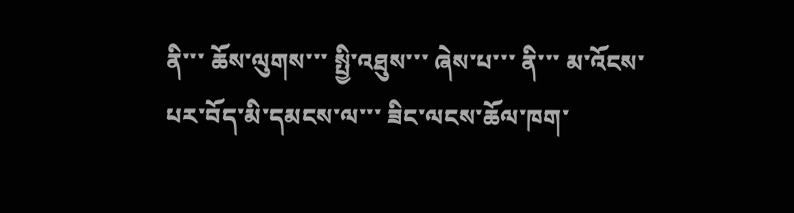ནི་་་ ཆོས་ལུགས་་་ སྤྱི་འཐུས་་་ ཞེས་པ་་་ ནི་་་ མ་འོངས་པར་བོད་མི་དམངས་ལ་་་ ཟིང་ལངས་ཆོལ་ཁག་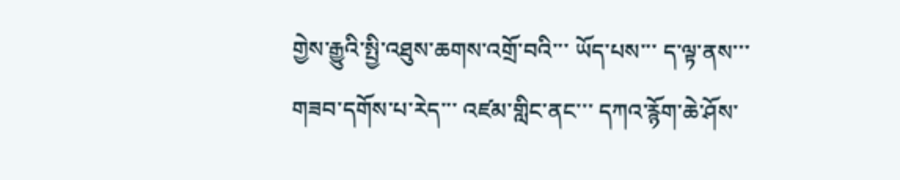གྱེས་རྒྱུའི་སྤྱི་འཐུས་ཆགས་འགྲོ་བའི་་་ ཡོད་པས་་་ ད་ལྟ་ནས་་་ གཟབ་དགོས་པ་རེད་་་ འཛམ་གླིང་ནང་་་ དཀའ་རྙོག་ཆེ་ཤོས་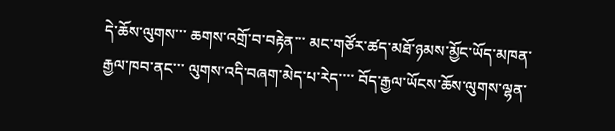དེ་ཆོས་ལུགས་་་ ཆགས་འགྲོ་བ་བརྟེན་་་ མང་གཙོར་ཚད་མཐོ་ཉམས་མྱོང་ཡོད་མཁན་རྒྱལ་ཁབ་ནང་་་ ལུགས་འདི་བཞག་མེད་པ་རེད་་་་ བོད་རྒྱལ་ཡོངས་ཆོས་ལུགས་ལྷན་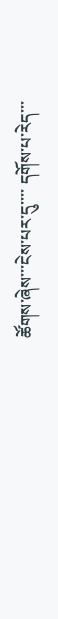ཚོགས་ཞེས་་་ངེས་པར་དུ་་་་ དགོས་པ་རེད་་་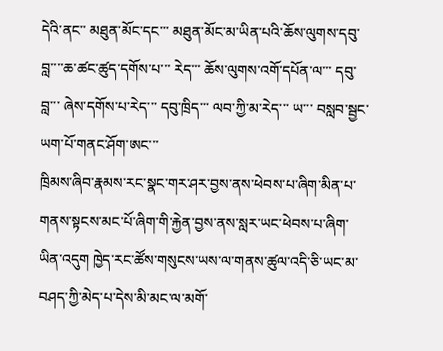དེའི་ནང་་ མཐུན་མོང་དང་་་ མཐུན་མོང་མ་ཡིན་པའི་ཆོས་ལུགས་དབུ་བླ་་་་ཆ་ཚང་ཚུད་དགོས་པ་་་ རེད་་་ ཆོས་ལུགས་འགོ་དཔོན་ལ་་་ དབུ་བླ་་་ ཞེས་དགོས་པ་རེད་་་ དབུ་ཁྲིད་་་ ལབ་ཀྱི་མ་རེད་་་ ཡ་་་ བསླབ་སྦྱང་ཡག་པོ་གནང་ཤོག་ཨང་་་
ཁྲིམས་ཞིབ་རྣམས་རང་སྣང་གར་ཤར་བྱས་ནས་ཕེབས་པ་ཞིག་མིན་པ་གནས་སྟངས་མང་པོ་ཞིག་གི་རྐྱེན་བྱས་ནས་སླར་ཡང་ཕེབས་པ་ཞིག་ཡིན་འདུག ཁྱེད་རང་ཚོས་གསུངས་ཡས་ལ་གནས་ཚུལ་འདི་ཅི་ཡང་མ་བཤད་ཀྱི་མེད་པ་དེས་མི་མང་ལ་མགོ་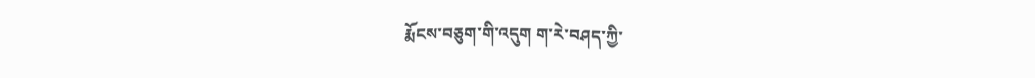རྨོངས་བཅུག་གི་འདུག ག་རེ་བཤད་ཀྱི་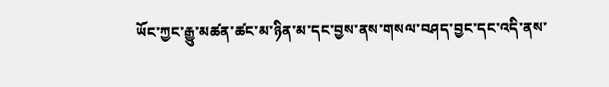ཡོང་ཀྱང་རྒྱུ་མཚན་ཚང་མ་ཉིན་མ་དང་བྱས་ནས་གསལ་བཤད་བྱང་དང་འདི་ནས་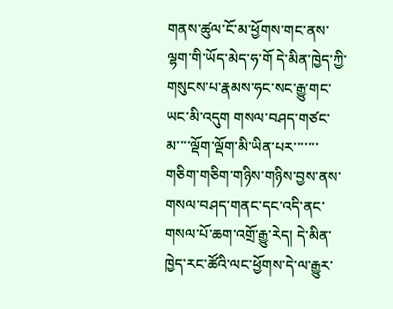གནས་ཚུལ་ངོ་མ་ཕྱོགས་གང་ནས་ལྷག་གི་ཡོད་མེད་ཧ་གོ དེ་མིན་ཁྱེད་ཀྱི་གསུངས་པ་རྣམས་ཧང་སང་རྒྱུ་གང་ཡང་མི་འདུག གསལ་བཤད་གཙང་མ་་་་ལྡོག་ལྡོག་མི་ཡིན་པར་་་་་་་གཅིག་གཅིག་གཉིས་གཉིས་བྱས་ནས་གསལ་བཤད་གནང་དང་འདི་ནང་གསལ་པོ་ཆག་འགྲོ་རྒྱུ་རེད། དེ་མིན་ཁྱེད་རང་ཚོའི་ལང་ཕྱོགས་དེ་ལ་རྒྱུར་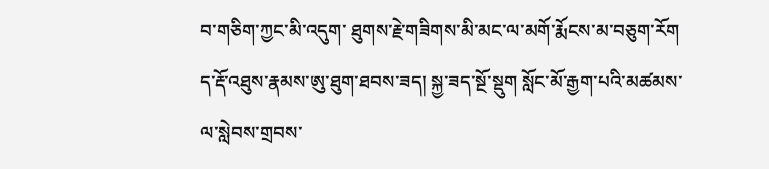བ་གཅིག་ཀྱང་མི་འདུག་ ཐུགས་རྗེ་གཟིགས་མི་མང་ལ་མགོ་རྨོངས་མ་བཅུག་རོག
ད་རྡོ་འཐུས་རྣམས་ཨུ་ཐུག་ཐབས་ཟད། སྐྱ་ཟད་སྔོ་སྡུག སློང་མོ་རྒྱག་པའི་མཚམས་ལ་སླེབས་གྲབས་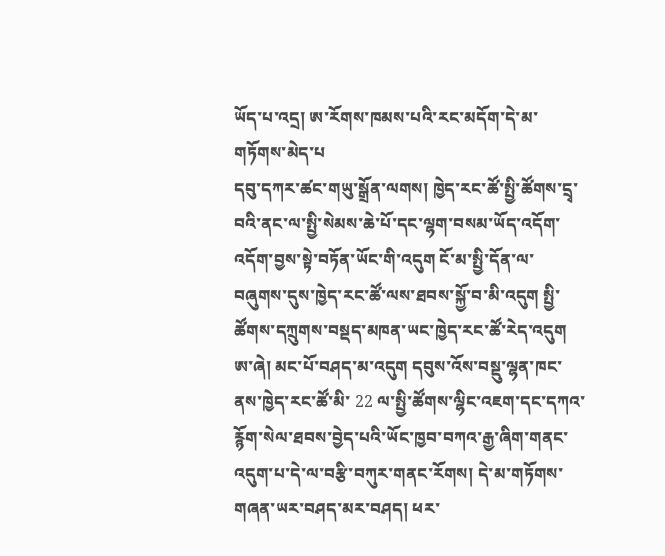ཡོད་པ་འདྲ། ཨ་རོགས་ཁམས་པའི་རང་མདོག་དེ་མ་གཏོགས་མེད་པ
དབུ་དཀར་ཚང་གཡུ་སྒྲོན་ལགས། ཁྱེད་རང་ཚོ་སྤྱི་ཚོགས་དྲྭ་བའི་ནང་ལ་སྤྱི་སེམས་ཆེ་པོ་དང་ལྷག་བསམ་ཡོད་འདོག་འདོག་བྱས་སྟེ་བཏོན་ཡོང་གི་འདུག ངོ་མ་སྤྱི་དོན་ལ་བཞུགས་དུས་ཁྱེད་རང་ཚོ་ལས་ཐབས་སྐྱོ་བ་མི་འདུག སྤྱི་ཚོགས་དཀྲུགས་བསྡད་མཁན་ཡང་ཁྱེད་རང་ཚོ་རེད་འདུག ཨ་ཞེ། མང་པོ་བཤད་མ་འདུག དབུས་འོས་བསྡུ་ལྷན་ཁང་ནས་ཁྱེད་རང་ཚོ་མི་ 22 ལ་སྤྱི་ཚོགས་ལྷིང་འཇག་དང་དཀའ་རྙོག་སེལ་ཐབས་བྱེད་པའི་ཡོང་ཁྱབ་བཀའ་རྒྱ་ཞིག་གནང་འདུག་པ་དེ་ལ་བརྩི་བཀུར་གནང་རོགས། དེ་མ་གཏོགས་གཞན་ཡར་བཤད་མར་བཤད། ཕར་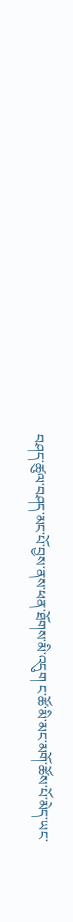བཤད་ཚུལ་བཤད་མང་པོ་བྱས་ནས་ཕན་ཐོགས་མི་འདུག ང་ཚོ་མི་མང་མགོ་ཚོས་པོ་མེད་ཡང་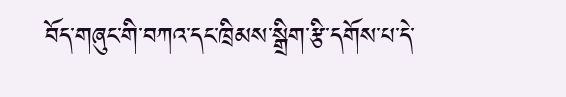བོད་གཞུང་གི་བཀའ་དང་ཁྲིམས་སྒྲིག་རྩི་དགོས་པ་དེ་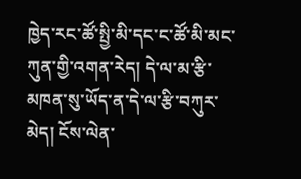ཁྱེད་རང་ཚོ་སྤྱི་མི་དང་ང་ཚོ་མི་མང་ཀུན་གྱི་འགན་རེད། དེ་ལ་མ་རྩི་མཁན་སུ་ཡོད་ན་དེ་ལ་རྩི་བཀུར་མེད། ངོས་ལེན་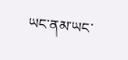ཡང་ནམ་ཡང་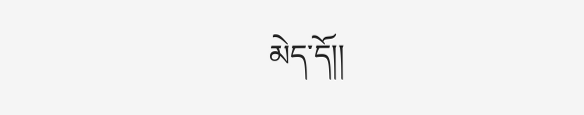མེད་དོ།།